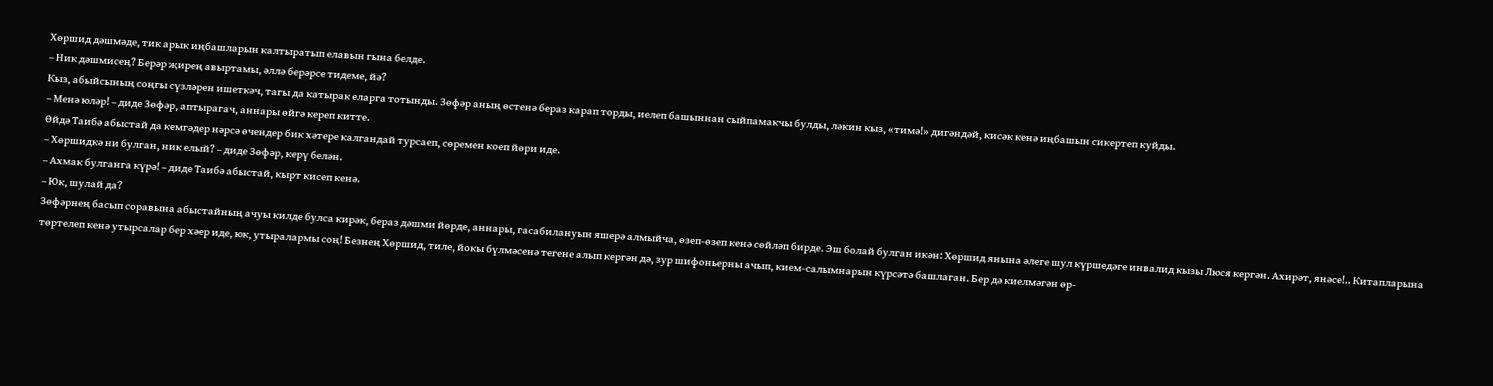Хөршид дәшмәде, тик арык иңбашларын калтыратып елавын гына белде.
– Ник дәшмисең? Берәр җирең авыртамы, әллә берәрсе тидеме, йә?
Кыз, абыйсының соңгы сүзләрен ишеткәч, тагы да катырак еларга тотынды. Зөфәр аның өстенә бераз карап торды, иелеп башыннан сыйпамакчы булды, ләкин кыз, «тимә!» дигәндәй, кисәк кенә иңбашын сикертеп куйды.
– Менә юләр! – диде Зөфәр, аптырагач, аннары өйгә кереп китте.
Өйдә Таибә абыстай да кемгәдер нәрсә өчендер бик хәтере калгандай турсаеп, сөремен коеп йөри иде.
– Хөршидкә ни булган, ник елый? – диде Зөфәр, керү белән.
– Ахмак булганга күрә! – диде Таибә абыстай, кырт кисеп кенә.
– Юк, шулай да?
Зөфәрнең басып соравына абыстайның ачуы килде булса кирәк, бераз дәшми йөрде, аннары, гасабилануын яшерә алмыйча, өзеп-өзеп кенә сөйләп бирде. Эш болай булган икән: Хөршид янына әлеге шул күршедәге инвалид кызы Люся кергән. Ахирәт, янәсе!.. Китапларына төртелеп кенә утырсалар бер хәер иде, юк, утыралармы соң! Безнең Хөршид, тиле, йокы бүлмәсенә тегене алып кергән дә, зур шифоньерны ачып, кием-салымнарын күрсәтә башлаган. Бер дә киелмәгән өр-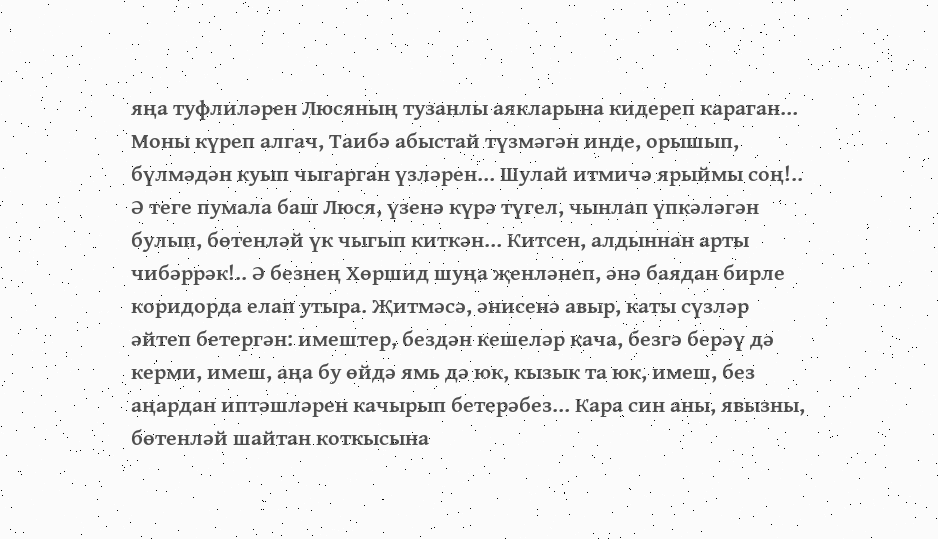яңа туфлиләрен Люсяның тузанлы аякларына кидереп караган… Моны күреп алгач, Таибә абыстай түзмәгән инде, орышып, бүлмәдән куып чыгарган үзләрен… Шулай итмичә ярыймы соң!.. Ә теге пумала баш Люся, үзенә күрә түгел, чынлап үпкәләгән булып, бөтенләй үк чыгып киткән… Китсен, алдыннан арты чибәррәк!.. Ә безнең Хөршид шуңа җенләнеп, әнә баядан бирле коридорда елап утыра. Җитмәсә, әнисенә авыр, каты сүзләр әйтеп бетергән: имештер, бездән кешеләр кача, безгә берәү дә керми, имеш, аңа бу өйдә ямь дә юк, кызык та юк, имеш, без аңардан иптәшләрен качырып бетерәбез… Кара син аны, явызны, бөтенләй шайтан коткысына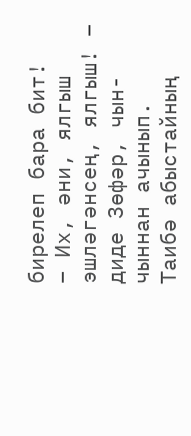бирелеп бара бит!
– Их, әни, ялгыш эшләгәнсең, ялгыш! – диде Зөфәр, чын-чыннан ачынып.
Таибә абыстайның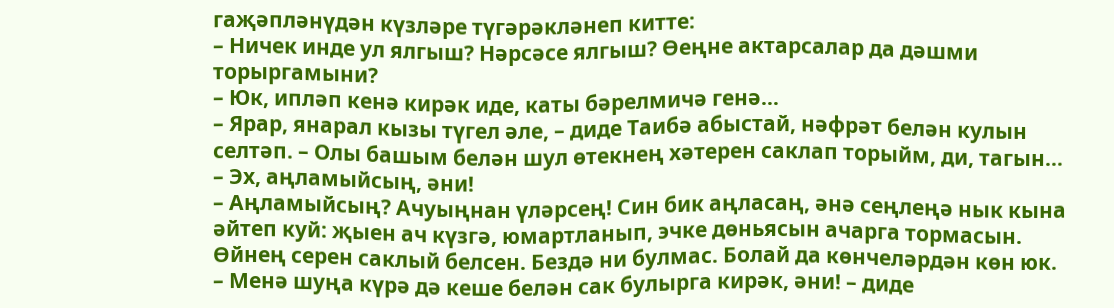гаҗәпләнүдән күзләре түгәрәкләнеп китте:
– Ничек инде ул ялгыш? Нәрсәсе ялгыш? Өеңне актарсалар да дәшми торыргамыни?
– Юк, ипләп кенә кирәк иде, каты бәрелмичә генә…
– Ярар, янарал кызы түгел әле, – диде Таибә абыстай, нәфрәт белән кулын селтәп. – Олы башым белән шул өтекнең хәтерен саклап торыйм, ди, тагын…
– Эх, аңламыйсың, әни!
– Аңламыйсың? Ачуыңнан үләрсең! Син бик аңласаң, әнә сеңлеңә нык кына әйтеп куй: җыен ач күзгә, юмартланып, эчке дөньясын ачарга тормасын. Өйнең серен саклый белсен. Бездә ни булмас. Болай да көнчеләрдән көн юк.
– Менә шуңа күрә дә кеше белән сак булырга кирәк, әни! – диде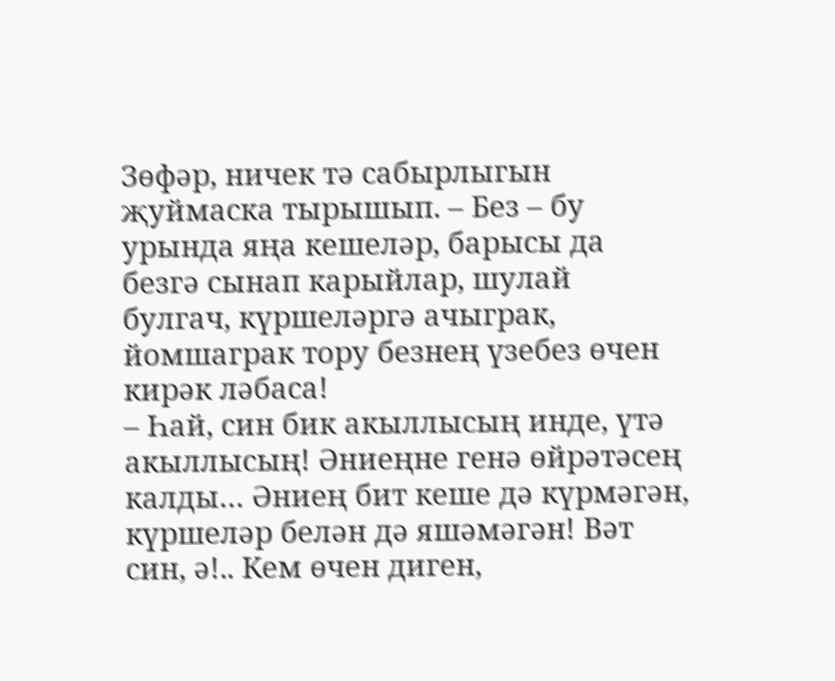Зөфәр, ничек тә сабырлыгын җуймаска тырышып. – Без – бу урында яңа кешеләр, барысы да безгә сынап карыйлар, шулай булгач, күршеләргә ачыграк, йомшаграк тору безнең үзебез өчен кирәк ләбаса!
– Һай, син бик акыллысың инде, үтә акыллысың! Әниеңне генә өйрәтәсең калды… Әниең бит кеше дә күрмәгән, күршеләр белән дә яшәмәгән! Вәт син, ә!.. Кем өчен диген,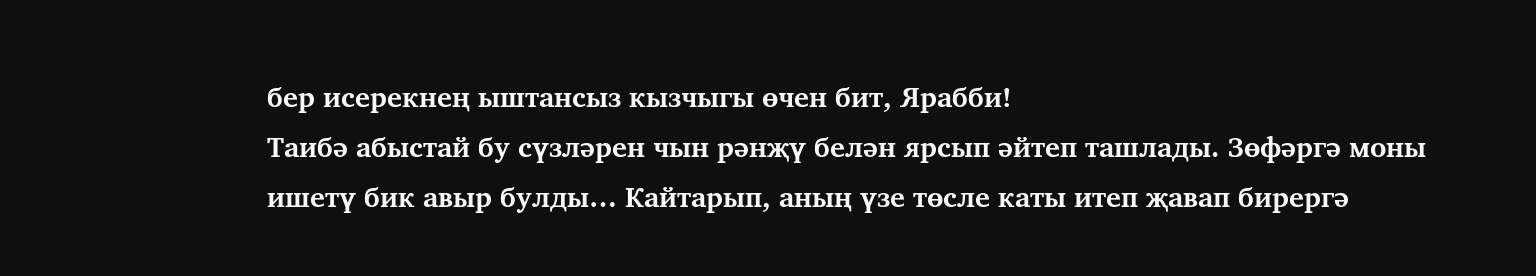бер исерекнең ыштансыз кызчыгы өчен бит, Ярабби!
Таибә абыстай бу сүзләрен чын рәнҗү белән ярсып әйтеп ташлады. Зөфәргә моны ишетү бик авыр булды… Кайтарып, аның үзе төсле каты итеп җавап бирергә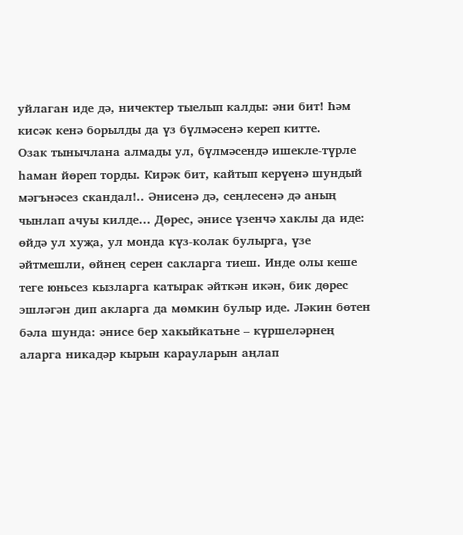уйлаган иде дә, ничектер тыелып калды: әни бит! Һәм кисәк кенә борылды да үз бүлмәсенә кереп китте.
Озак тынычлана алмады ул, бүлмәсендә ишекле-түрле һаман йөреп торды. Кирәк бит, кайтып керүенә шундый мәгънәсез скандал!.. Әнисенә дә, сеңлесенә дә аның чынлап ачуы килде… Дөрес, әнисе үзенчә хаклы да иде: өйдә ул хуҗа, ул монда күз-колак булырга, үзе әйтмешли, өйнең серен сакларга тиеш. Инде олы кеше теге юньсез кызларга катырак әйткән икән, бик дөрес эшләгән дип акларга да мөмкин булыр иде. Ләкин бөтен бәла шунда: әнисе бер хакыйкатьне – күршеләрнең аларга никадәр кырын карауларын аңлап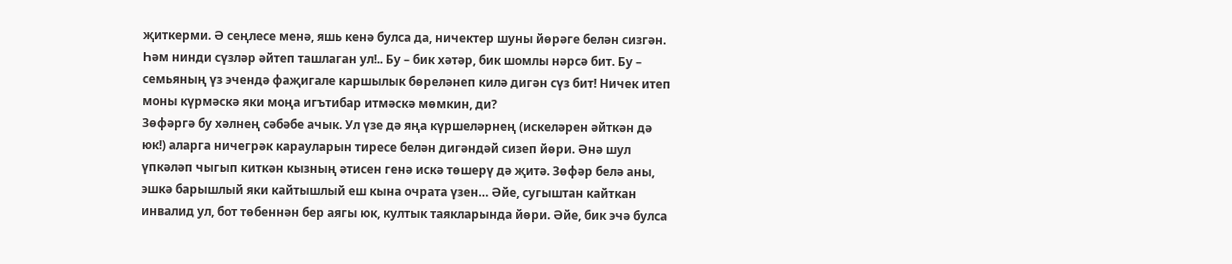җиткерми. Ә сеңлесе менә, яшь кенә булса да, ничектер шуны йөрәге белән сизгән. Һәм нинди сүзләр әйтеп ташлаган ул!.. Бу – бик хәтәр, бик шомлы нәрсә бит. Бу – семьяның үз эчендә фаҗигале каршылык бөреләнеп килә дигән сүз бит! Ничек итеп моны күрмәскә яки моңа игътибар итмәскә мөмкин, ди?
Зөфәргә бу хәлнең сәбәбе ачык. Ул үзе дә яңа күршеләрнең (искеләрен әйткән дә юк!) аларга ничегрәк карауларын тиресе белән дигәндәй сизеп йөри. Әнә шул үпкәләп чыгып киткән кызның әтисен генә искә төшерү дә җитә. Зөфәр белә аны, эшкә барышлый яки кайтышлый еш кына очрата үзен… Әйе, сугыштан кайткан инвалид ул, бот төбеннән бер аягы юк, култык таякларында йөри. Әйе, бик эчә булса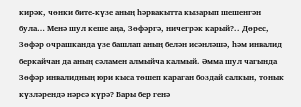кирәк, чөнки бите-күзе аның һәрвакытта кызарып шешенгән була… Менә шул кеше аңа, Зөфәргә, ничегрәк карый?.. Дөрес, Зөфәр очрашканда үзе башлап аның белән исәнләшә, һәм инвалид беркайчан да аның сәламен алмыйча калмый. Әмма шул чагында Зөфәр инвалидның юри кыса төшеп караган боздай салкын, тонык күзләрендә нәрсә күрә? Бары бер генә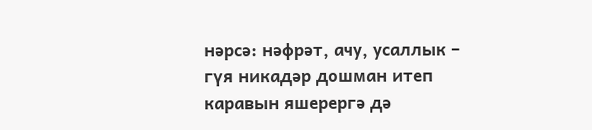нәрсә: нәфрәт, ачу, усаллык – гүя никадәр дошман итеп каравын яшерергә дә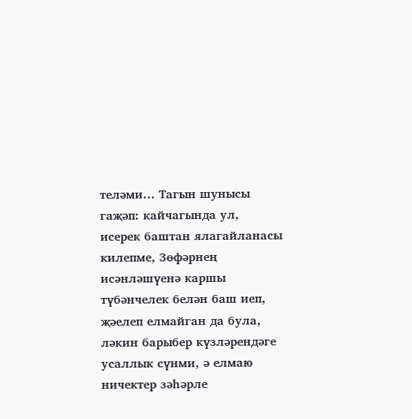теләми… Тагын шунысы гаҗәп: кайчагында ул, исерек баштан ялагайланасы килепме, Зөфәрнең исәнләшүенә каршы түбәнчелек белән баш иеп, җәелеп елмайган да була, ләкин барыбер күзләрендәге усаллык сүнми, ә елмаю ничектер зәһәрле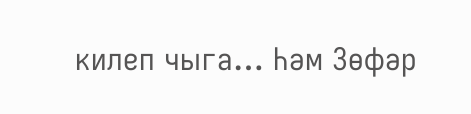килеп чыга… Һәм Зөфәр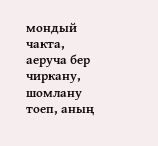мондый чакта, аеруча бер чиркану, шомлану тоеп, аның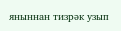яныннан тизрәк узып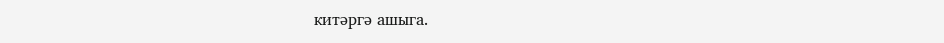китәргә ашыга.